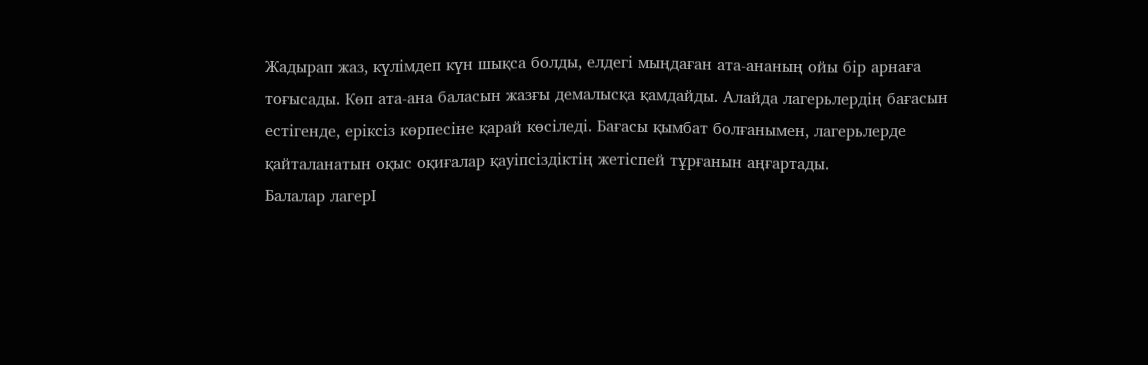Жадырап жаз, күлімдеп күн шықса болды, елдегі мыңдаған ата-ананың ойы бір арнаға тоғысады. Көп ата-ана баласын жазғы демалысқа қамдайды. Алайда лагерьлердің бағасын естігенде, еріксіз көрпесіне қарай көсіледі. Бағасы қымбат болғанымен, лагерьлерде қайталанатын оқыс оқиғалар қауіпсіздіктің жетіспей тұрғанын аңғартады.
Балалар лагерI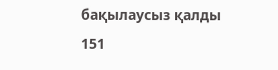бақылаусыз қалды
151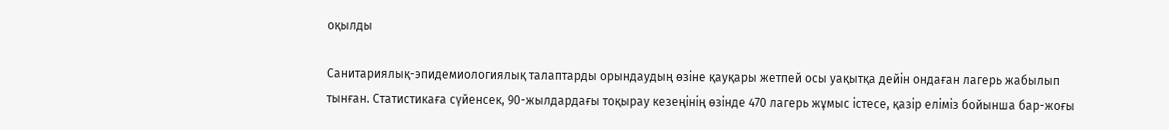оқылды

Санитариялық-эпидемиологиялық талаптарды орындаудың өзіне қауқары жетпей осы уақытқа дейін ондаған лагерь жабылып тынған. Статистикаға сүйенсек, 90-жылдардағы тоқырау кезеңінің өзінде 470 лагерь жұмыс істесе, қазір еліміз бойынша бар-жоғы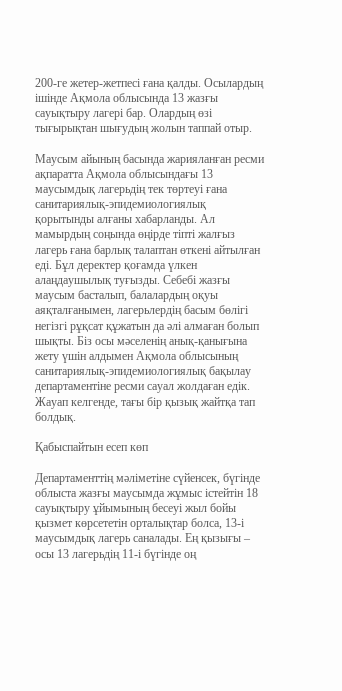200-ге жетер-жетпесі ғана қалды. Осылардың ішінде Ақмола облысында 13 жазғы сауықтыру лагері бар. Олардың өзі тығырықтан шығудың жолын таппай отыр.

Маусым айының басында жарияланған ресми ақпаратта Ақмола облысындағы 13 маусымдық лагерьдің тек төртеуі ғана санитариялық-эпидемиологиялық қорытынды алғаны хабарланды. Ал мамырдың соңында өңірде тіпті жалғыз лагерь ғана барлық талаптан өткені айтылған еді. Бұл деректер қоғамда үлкен алаңдаушылық туғызды. Себебі жазғы маусым басталып, балалардың оқуы аяқталғанымен, лагерьлердің басым бөлігі негізгі рұқсат құжатын да әлі алмаған болып шықты. Біз осы мәселенің анық-қанығына жету үшін алдымен Ақмола облысының санитариялық-эпидемиологиялық бақылау департаментіне ресми сауал жолдаған едік. Жауап келгенде, тағы бір қызық жайтқа тап болдық.

Қабыспайтын есеп көп

Департаменттің мәліметіне сүйенсек, бүгінде облыста жазғы маусымда жұмыс істейтін 18 сауықтыру ұйымының бесеуі жыл бойы қызмет көрсететін орталықтар болса, 13-і маусымдық лагерь саналады. Ең қызығы – осы 13 лагерьдің 11-і бүгінде оң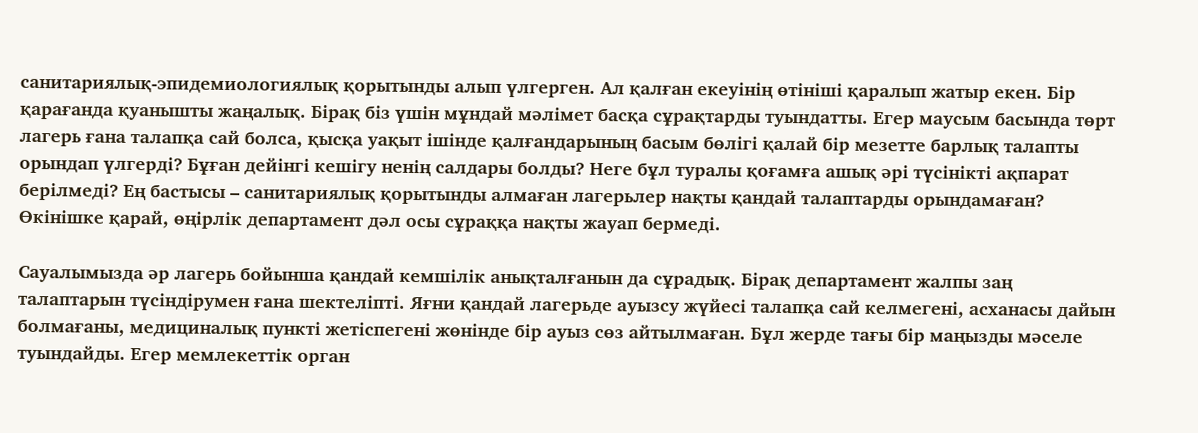санитариялық-эпидемиологиялық қорытынды алып үлгерген. Ал қалған екеуінің өтініші қаралып жатыр екен. Бір қарағанда қуанышты жаңалық. Бірақ біз үшін мұндай мәлімет басқа сұрақтарды туындатты. Егер маусым басында төрт лагерь ғана талапқа сай болса, қысқа уақыт ішінде қалғандарының басым бөлігі қалай бір мезетте барлық талапты орындап үлгерді? Бұған дейінгі кешігу ненің салдары болды? Неге бұл туралы қоғамға ашық әрі түсінікті ақпарат берілмеді? Ең бастысы – санитариялық қорытынды алмаған лагерьлер нақты қандай талаптарды орындамаған? Өкінішке қарай, өңірлік департамент дәл осы сұраққа нақты жауап бермеді.

Сауалымызда әр лагерь бойынша қандай кемшілік анықталғанын да сұрадық. Бірақ департамент жалпы заң талаптарын түсіндірумен ғана шектеліпті. Яғни қандай лагерьде ауызсу жүйесі талапқа сай келмегені, асханасы дайын болмағаны, медициналық пункті жетіспегені жөнінде бір ауыз сөз айтылмаған. Бұл жерде тағы бір маңызды мәселе туындайды. Егер мемлекеттік орган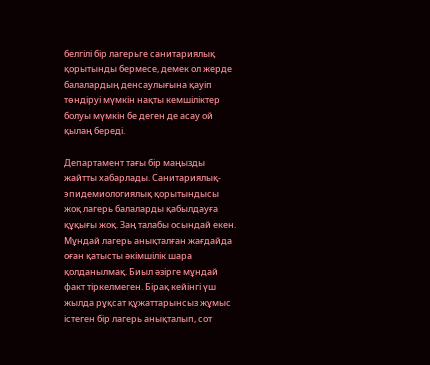белгілі бір лагерьге санитариялық қорытынды бермесе, демек ол жерде балалардың денсаулығына қауіп төндіруі мүмкін нақты кемшіліктер болуы мүмкін бе деген де асау ой қылаң береді.

Департамент тағы бір маңызды жайтты хабарлады. Санитариялық-эпидемиологиялық қорытындысы жоқ лагерь балаларды қабылдауға құқығы жоқ. Заң талабы осындай екен. Мұндай лагерь анықталған жағдайда оған қатысты әкімшілік шара қолданылмақ. Биыл әзірге мұндай факт тіркелмеген. Бірақ кейінгі үш жылда рұқсат құжаттарынсыз жұмыс істеген бір лагерь анықталып, сот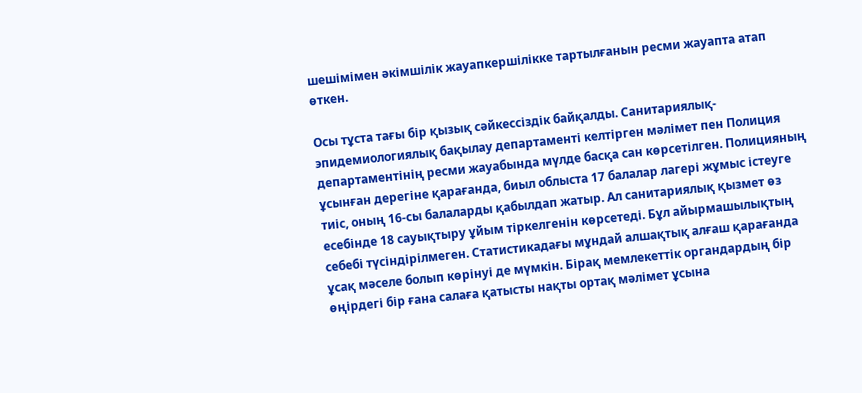шешімімен әкімшілік жауапкершілікке тартылғанын ресми жауапта атап өткен.

Осы тұста тағы бір қызық сәйкессіздік байқалды. Санитариялық-эпидемиологиялық бақылау департаменті келтірген мәлімет пен Полиция департаментінің ресми жауабында мүлде басқа сан көрсетілген. Полицияның ұсынған дерегіне қарағанда, биыл облыста 17 балалар лагері жұмыс істеуге тиіс, оның 16-сы балаларды қабылдап жатыр. Ал санитариялық қызмет өз есебінде 18 сауықтыру ұйым тіркелгенін көрсетеді. Бұл айырмашылықтың себебі түсіндірілмеген. Статистикадағы мұндай алшақтық алғаш қарағанда ұсақ мәселе болып көрінуі де мүмкін. Бірақ мемлекеттік органдардың бір өңірдегі бір ғана салаға қатысты нақты ортақ мәлімет ұсына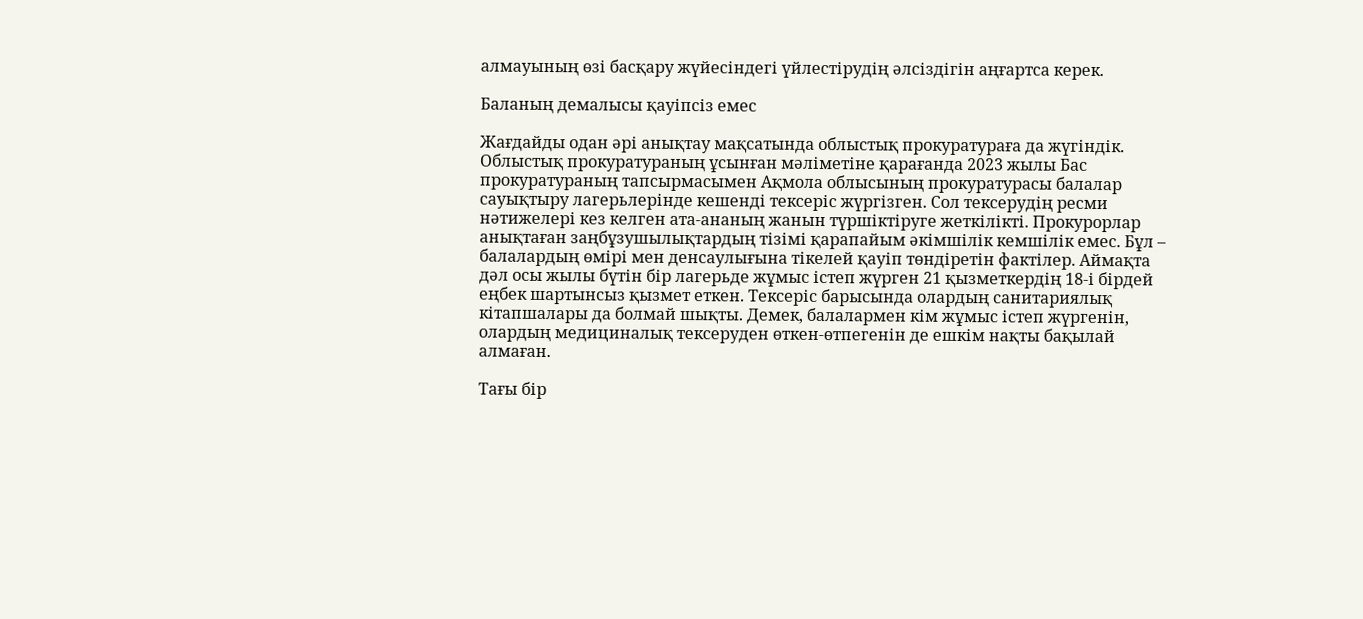алмауының өзі басқару жүйесіндегі үйлестірудің әлсіздігін аңғартса керек.

Баланың демалысы қауіпсіз емес

Жағдайды одан әрі анықтау мақсатында облыстық прокуратураға да жүгіндік. Облыстық прокуратураның ұсынған мәліметіне қарағанда 2023 жылы Бас прокуратураның тапсырмасымен Ақмола облысының прокуратурасы балалар сауықтыру лагерьлерінде кешенді тексеріс жүргізген. Сол тексерудің ресми нәтижелері кез келген ата-ананың жанын түршіктіруге жеткілікті. Прокурорлар анықтаған заңбұзушылықтардың тізімі қарапайым әкімшілік кемшілік емес. Бұл – балалардың өмірі мен денсаулығына тікелей қауіп төндіретін фактілер. Аймақта дәл осы жылы бүтін бір лагерьде жұмыс істеп жүрген 21 қызметкердің 18-і бірдей еңбек шартынсыз қызмет еткен. Тексеріс барысында олардың санитариялық кітапшалары да болмай шықты. Демек, балалармен кім жұмыс істеп жүргенін, олардың медициналық тексеруден өткен-өтпегенін де ешкім нақты бақылай алмаған.

Тағы бір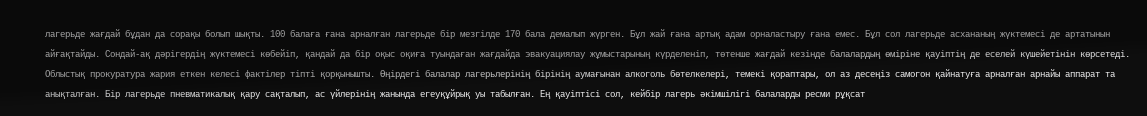лагерьде жағдай бұдан да сорақы болып шықты. 100 балаға ғана арналған лагерьде бір мезгілде 170 бала демалып жүрген. Бұл жай ғана артық адам орналастыру ғана емес. Бұл сол лагерьде асхананың жүктемесі де артатынын айғақтайды. Сондай-ақ дәрігердің жүктемесі көбейіп, қандай да бір оқыс оқиға туындаған жағдайда эвакуациялау жұмыстарының күрделеніп, төтенше жағдай кезінде балалардың өміріне қауіптің де еселей күшейетінін көрсетеді. Облыстық прокуратура жария еткен келесі фактілер тіпті қорқынышты. Өңірдегі балалар лагерьлерінің бірінің аумағынан алкоголь бөтелкелері, темекі қораптары, ол аз десеңіз самогон қайнатуға арналған арнайы аппарат та анықталған. Бір лагерьде пневматикалық қару сақталып, ас үйлерінің жанында егеуқұйрық уы табылған. Ең қауіптісі сол, кейбір лагерь әкімшілігі балаларды ресми рұқсат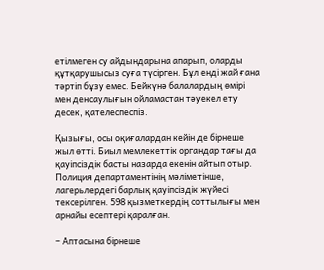етілмеген су айдындарына апарып, оларды құтқарушысыз суға түсірген. Бұл енді жай ғана тәртіп бұзу емес. Бейкүнә балалардың өмірі мен денсаулығын ойламастан тәуекел ету десек, қателеспеспіз.

Қызығы, осы оқиғалардан кейін де бірнеше жыл өтті. Биыл мемлекеттік органдар тағы да қауіпсіздік басты назарда екенін айтып отыр. Полиция департаментінің мәліметінше, лагерьлердегі барлық қауіпсіздік жүйесі тексерілген. 598 қызметкердің соттылығы мен арнайы есептері қаралған.

– Аптасына бірнеше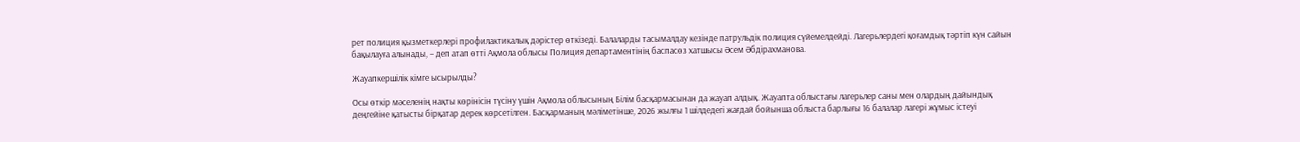рет полиция қызметкерлері профилактикалық дәрістер өткізеді. Балаларды тасымалдау кезінде патрульдік полиция сүйемелдейді. Лагерьлердегі қоғамдық тәртіп күн сайын бақылауға алынады, – деп атап өтті Ақмола облысы Полиция департаментінің баспасөз хатшысы Әсем Әбдірахманова.

Жауапкершілік кімге ысырылды?

Осы өткір мәселенің нақты көрінісін түсіну үшін Ақмола облысының Білім басқармасынан да жауап алдық. Жауапта облыстағы лагерьлер саны мен олардың дайындық деңгейіне қатысты бірқатар дерек көрсетілген. Басқарманың мәліметінше, 2026 жылғы 1 шілдедегі жағдай бойынша облыста барлығы 16 балалар лагері жұмыс істеуі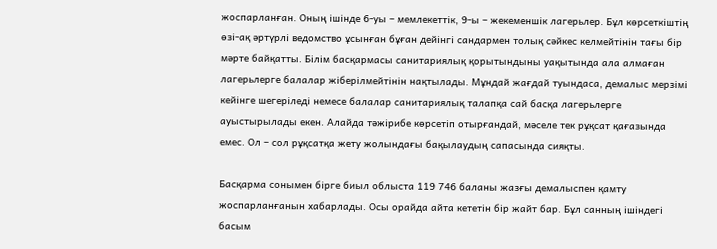жоспарланған. Оның ішінде 6-уы – мемлекеттік, 9-ы – жекеменшік лагерьлер. Бұл көрсеткіштің өзі-ақ әртүрлі ведомство ұсынған бұған дейінгі сандармен толық сәйкес келмейтінін тағы бір мәрте байқатты. Білім басқармасы санитариялық қорытындыны уақытында ала алмаған лагерьлерге балалар жіберілмейтінін нақтылады. Мұндай жағдай туындаса, демалыс мерзімі кейінге шегеріледі немесе балалар санитариялық талапқа сай басқа лагерьлерге ауыстырылады екен. Алайда тәжірибе көрсетіп отырғандай, мәселе тек рұқсат қағазында емес. Ол – сол рұқсатқа жету жолындағы бақылаудың сапасында сияқты.

Басқарма сонымен бірге биыл облыста 119 746 баланы жазғы демалыспен қамту жоспарланғанын хабарлады. Осы орайда айта кететін бір жайт бар. Бұл санның ішіндегі басым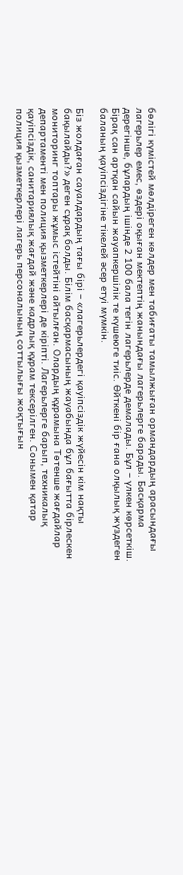бөлігі күмістей мөлдіреген көлдер мен табиғаты тамылжыған ормандардың арасындағы лагерьлер емес, өздері оқыған мектептің жанындағы лагерьлерге барады. Басқарма дерегінше, бұлардың ішінде 2 100 бала тегін лагерьлерде демалады. Бұл – үлкен көрсеткіш. Бірақ сан артқан сайын жауапкершілік те күшеюге тиіс. Өйткені бір ғана олқылық жүздеген баланың қауіпсіздігіне тікелей әсер етуі мүмкін.

Біз жолдаған сауалдардың тағы бірі – «лагерьлердегі қауіпсіздік жүйесін кім нақты бақылайды?» деген сұрақ болды. Білім басқармасының жауабында бұл бағытта бірлескен мониторинг топтары жұмыс істейтіні айтылған. Олардың құрамына Төтенше жағдайлар департаменті мен полиция қызметкерлері де кіріпті. Лагерьлерге барып, техникалық қауіпсіздік, санитариялық жағдай және кадрлық құрам тексерілген. Сонымен қатар полиция қызметкерлері лагерь персоналының соттылығы жоқтығын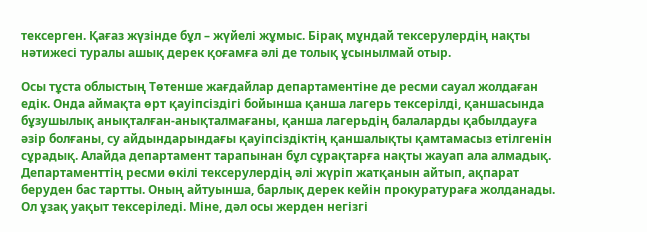тексерген. Қағаз жүзінде бұл – жүйелі жұмыс. Бірақ мұндай тексерулердің нақты нәтижесі туралы ашық дерек қоғамға әлі де толық ұсынылмай отыр.

Осы тұста облыстың Төтенше жағдайлар департаментіне де ресми сауал жолдаған едік. Онда аймақта өрт қауіпсіздігі бойынша қанша лагерь тексерілді, қаншасында бұзушылық анықталған-анықталмағаны, қанша лагерьдің балаларды қабылдауға әзір болғаны, су айдындарындағы қауіпсіздіктің қаншалықты қамтамасыз етілгенін сұрадық. Алайда департамент тарапынан бұл сұрақтарға нақты жауап ала алмадық. Департаменттің ресми өкілі тексерулердің әлі жүріп жатқанын айтып, ақпарат беруден бас тартты. Оның айтуынша, барлық дерек кейін прокуратураға жолданады. Ол ұзақ уақыт тексеріледі. Міне, дәл осы жерден негізгі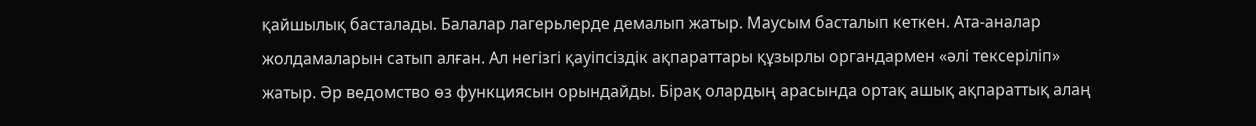қайшылық басталады. Балалар лагерьлерде демалып жатыр. Маусым басталып кеткен. Ата-аналар жолдамаларын сатып алған. Ал негізгі қауіпсіздік ақпараттары құзырлы органдармен «әлі тексеріліп» жатыр. Әр ведомство өз функциясын орындайды. Бірақ олардың арасында ортақ ашық ақпараттық алаң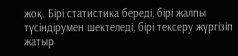жоқ. Бірі статистика береді, бірі жалпы түсіндірумен шектеледі, бірі тексеру жүргізіп жатыр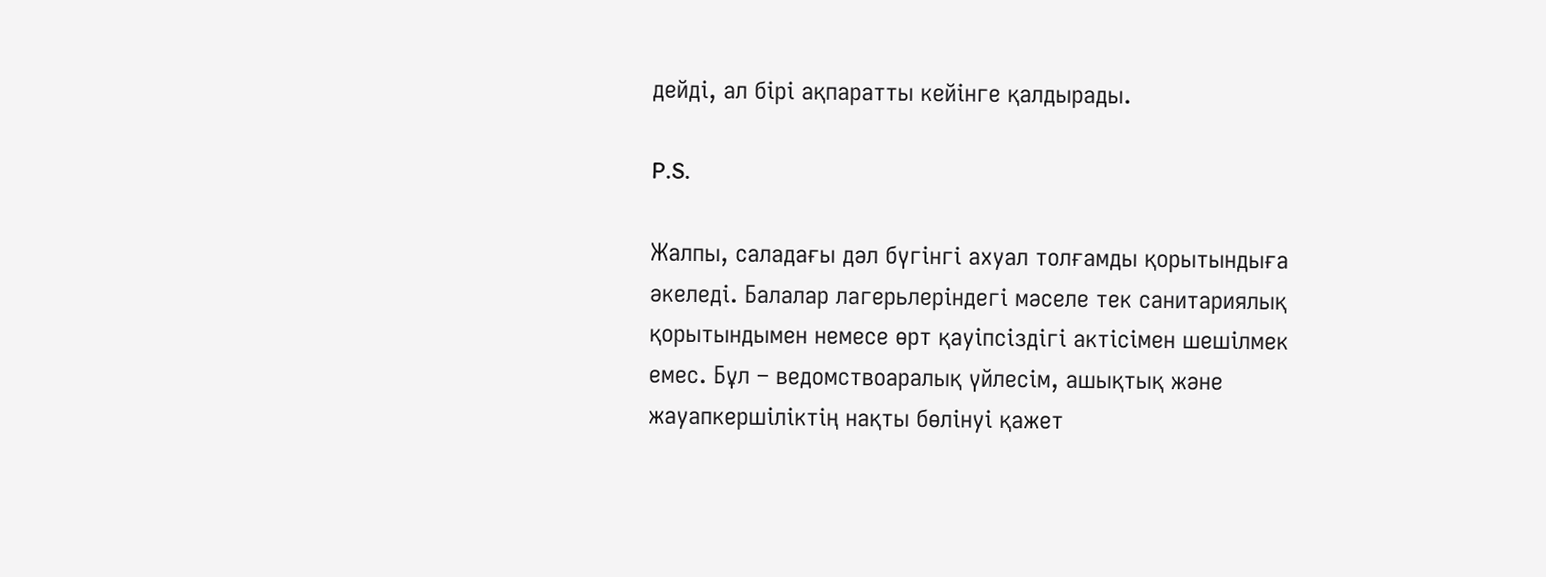дейді, ал бірі ақпаратты кейінге қалдырады.

P.S.

Жалпы, саладағы дәл бүгінгі ахуал толғамды қорытындыға әкеледі. Балалар лагерьлеріндегі мәселе тек санитариялық қорытындымен немесе өрт қауіпсіздігі актісімен шешілмек емес. Бұл – ведомствоаралық үйлесім, ашықтық және жауапкершіліктің нақты бөлінуі қажет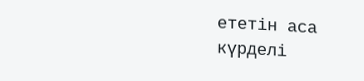ететін аса күрделі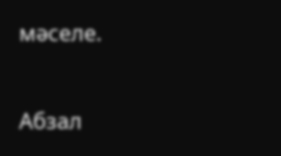мәселе.

Абзал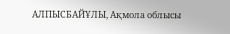АЛПЫСБАЙҰЛЫ, Ақмола облысы